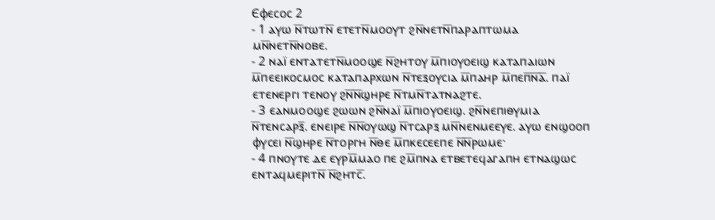Ⲉⲫⲉⲥⲟⲥ 2
- 1 ⲁⲩⲱ ⲛ̅ⲧⲱⲧⲛ̅ ⲉⲧⲉⲧⲛ̅ⲙⲟⲟⲩⲧ ϩⲛ̅ⲛⲉⲧⲛ̅ⲡⲁⲣⲁⲡⲧⲱⲙⲁ ⲙⲛ̅ⲛⲉⲧⲛ̅ⲛⲟⲃⲉ.
- 2 ⲛⲁⲓ̈ ⲉⲛⲧⲁⲧⲉⲧⲛ̅ⲙⲟⲟϣⲉ ⲛ̅ϩⲏⲧⲟⲩ ⲙ̅ⲡⲓⲟⲩⲟⲉⲓϣ ⲕⲁⲧⲁⲡⲁⲓⲱⲛ ⲙ̅ⲡⲉⲉⲓⲕⲟⲥⲙⲟⲥ ⲕⲁⲧⲁⲡⲁⲣⲭⲱⲛ ⲛ̅ⲧⲉⲝⲟⲩⲥⲓⲁ ⲙ̅ⲡⲁⲏⲣ ⲙ̅ⲡⲉⲡ̅ⲛ̅ⲁ̅. ⲡⲁⲓ̈ ⲉⲧⲉⲛⲉⲣⲅⲓ ⲧⲉⲛⲟⲩ ϩⲛ̅ⲛ̅ϣⲏⲣⲉ ⲛ̅ⲧⲙⲛ̅ⲧⲁⲧⲛⲁϩⲧⲉ.
- 3 ⲉⲁⲛⲙⲟⲟϣⲉ ϩⲱⲱⲛ ϩⲛ̅ⲛⲁⲓ̈ ⲙ̅ⲡⲓⲟⲩⲟⲉⲓϣ. ϩⲛ̅ⲛⲉⲡⲓⲑⲩⲙⲓⲁ ⲛ̅ⲧⲉⲛⲥⲁⲣⲝ̅. ⲉⲛⲉⲓⲣⲉ ⲛ̅ⲛ̅ⲟⲩⲱϣ ⲛ̅ⲧⲥⲁⲣⲝ ⲙⲛ̅ⲛⲉⲛⲙⲉⲉⲩⲉ. ⲁⲩⲱ ⲉⲛϣⲟⲟⲡ ⲫⲩⲥⲉⲓ ⲛ̅ϣⲏⲣⲉ ⲛ̅ⲧⲟⲣⲅⲏ ⲛ̅ⲑⲉ ⲙ̅ⲡⲕⲉⲥⲉⲉⲡⲉ ⲛ̅ⲛ̅ⲣⲱⲙⲉ·
- 4 ⲡⲛⲟⲩⲧⲉ ⲇⲉ ⲉⲩⲣⲙ̅ⲙⲁⲟ ⲡⲉ ϩⲙ̅ⲡⲛⲁ ⲉⲧⲃⲉⲧⲉϥⲁⲅⲁⲡⲏ ⲉⲧⲛⲁϣⲱⲥ ⲉⲛⲧⲁϥⲙⲉⲣⲓⲧⲛ̅ ⲛ̅ϩⲏⲧⲥ̅.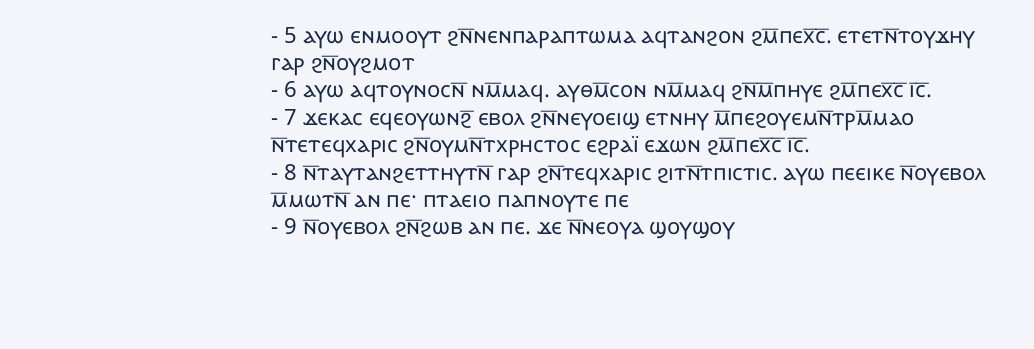- 5 ⲁⲩⲱ ⲉⲛⲙⲟⲟⲩⲧ ϩⲛ̅ⲛⲉⲛⲡⲁⲣⲁⲡⲧⲱⲙⲁ ⲁϥⲧⲁⲛϩⲟⲛ ϩⲙ̅ⲡⲉⲭ̅ⲥ̅. ⲉⲧⲉⲧⲛ̅ⲧⲟⲩϫⲏⲩ ⲅⲁⲣ ϩⲛ̅ⲟⲩϩⲙⲟⲧ
- 6 ⲁⲩⲱ ⲁϥⲧⲟⲩⲛⲟⲥⲛ̅ ⲛⲙ̅ⲙⲁϥ. ⲁⲩⲑⲙ̅ⲥⲟⲛ ⲛⲙ̅ⲙⲁϥ ϩⲛ̅ⲙ̅ⲡⲏⲩⲉ ϩⲙ̅ⲡⲉⲭ̅ⲥ̅ ⲓ̅ⲥ̅.
- 7 ϫⲉⲕⲁⲥ ⲉϥⲉⲟⲩⲱⲛϩ̅ ⲉⲃⲟⲗ ϩⲛ̅ⲛⲉⲩⲟⲉⲓϣ ⲉⲧⲛⲏⲩ ⲙ̅ⲡⲉϩⲟⲩⲉⲙⲛ̅ⲧⲣⲙ̅ⲙⲁⲟ ⲛ̅ⲧⲉⲧⲉϥⲭⲁⲣⲓⲥ ϩⲛ̅ⲟⲩⲙⲛ̅ⲧⲭⲣⲏⲥⲧⲟⲥ ⲉϩⲣⲁⲓ̈ ⲉϫⲱⲛ ϩⲙ̅ⲡⲉⲭ̅ⲥ̅ ⲓ̅ⲥ̅.
- 8 ⲛ̅ⲧⲁⲩⲧⲁⲛϩⲉⲧⲧⲏⲩⲧⲛ̅ ⲅⲁⲣ ϩⲛ̅ⲧⲉϥⲭⲁⲣⲓⲥ ϩⲓⲧⲛ̅ⲧⲡⲓⲥⲧⲓⲥ. ⲁⲩⲱ ⲡⲉⲉⲓⲕⲉ ⲛ̅ⲟⲩⲉⲃⲟⲗ ⲙ̅ⲙⲱⲧⲛ̅ ⲁⲛ ⲡⲉ· ⲡⲧⲁⲉⲓⲟ ⲡⲁⲡⲛⲟⲩⲧⲉ ⲡⲉ
- 9 ⲛ̅ⲟⲩⲉⲃⲟⲗ ϩⲛ̅ϩⲱⲃ ⲁⲛ ⲡⲉ. ϫⲉ ⲛ̅ⲛⲉⲟⲩⲁ ϣⲟⲩϣⲟⲩ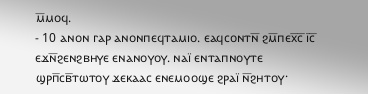ⲙ̅ⲙⲟϥ.
- 10 ⲁⲛⲟⲛ ⲅⲁⲣ ⲁⲛⲟⲛⲡⲉϥⲧⲁⲙⲓⲟ. ⲉⲁϥⲥⲟⲛⲧⲛ̅ ϩⲙ̅ⲡⲉⲭ̅ⲥ̅ ⲓ̅ⲥ̅ ⲉϫⲛ̅ϩⲉⲛϩⲃⲏⲩⲉ ⲉⲛⲁⲛⲟⲩⲟⲩ. ⲛⲁⲓ̈ ⲉⲛⲧⲁⲡⲛⲟⲩⲧⲉ ϣⲣⲡ̅ⲥⲃ̅ⲧⲱⲧⲟⲩ ϫⲉⲕⲁⲁⲥ ⲉⲛⲉⲙⲟⲟϣⲉ ϩⲣⲁⲓ̈ ⲛ̅ϩⲏⲧⲟⲩ·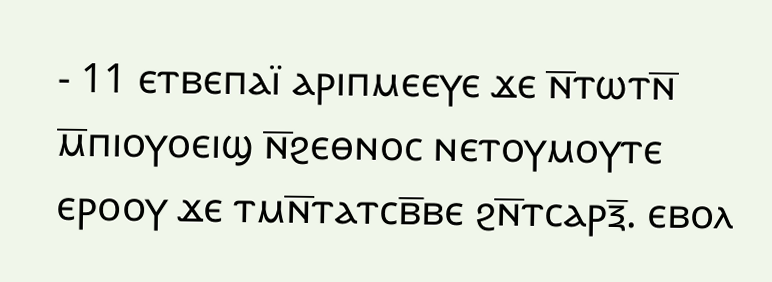- 11 ⲉⲧⲃⲉⲡⲁⲓ̈ ⲁⲣⲓⲡⲙⲉⲉⲩⲉ ϫⲉ ⲛ̅ⲧⲱⲧⲛ̅ ⲙ̅ⲡⲓⲟⲩⲟⲉⲓϣ ⲛ̅ϩⲉⲑⲛⲟⲥ ⲛⲉⲧⲟⲩⲙⲟⲩⲧⲉ ⲉⲣⲟⲟⲩ ϫⲉ ⲧⲙⲛ̅ⲧⲁⲧⲥⲃ̅ⲃⲉ ϩⲛ̅ⲧⲥⲁⲣⲝ̅. ⲉⲃⲟⲗ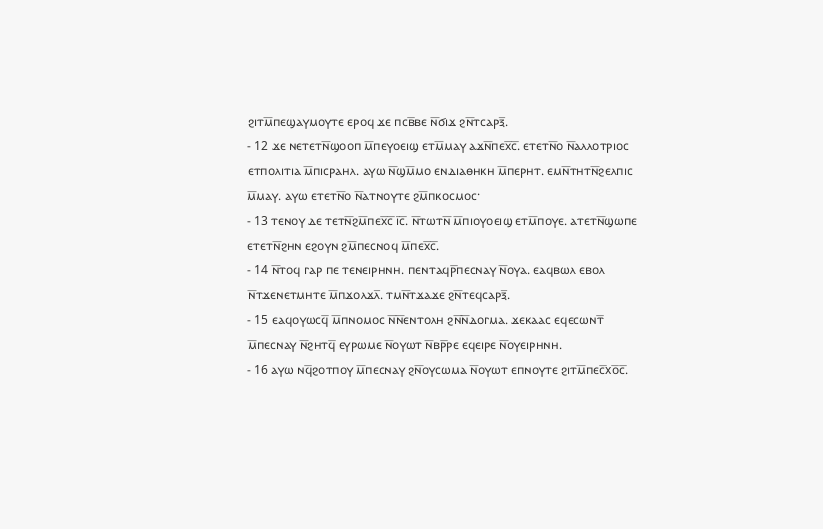ϩⲓⲧⲙ̅ⲡⲉϣⲁⲩⲙⲟⲩⲧⲉ ⲉⲣⲟϥ ϫⲉ ⲡⲥⲃ̅ⲃⲉ ⲛ̅ϭⲓϫ ϩⲛ̅ⲧⲥⲁⲣⲝ̅.
- 12 ϫⲉ ⲛⲉⲧⲉⲧⲛ̅ϣⲟⲟⲡ ⲙ̅ⲡⲉⲩⲟⲉⲓϣ ⲉⲧⲙ̅ⲙⲁⲩ ⲁϫⲛ̅ⲡⲉⲭ̅ⲥ̅. ⲉⲧⲉⲧⲛ̅ⲟ ⲛ̅ⲁⲗⲗⲟⲧⲣⲓⲟⲥ ⲉⲧⲡⲟⲗⲓⲧⲓⲁ ⲙ̅ⲡⲓⲥⲣⲁⲏⲗ. ⲁⲩⲱ ⲛ̅ϣⲙ̅ⲙⲟ ⲉⲛⲇⲓⲁⲑⲏⲕⲏ ⲙ̅ⲡⲉⲣⲏⲧ. ⲉⲙⲛ̅ⲧⲏⲧⲛ̅ϩⲉⲗⲡⲓⲥ ⲙ̅ⲙⲁⲩ. ⲁⲩⲱ ⲉⲧⲉⲧⲛ̅ⲟ ⲛ̅ⲁⲧⲛⲟⲩⲧⲉ ϩⲙ̅ⲡⲕⲟⲥⲙⲟⲥ·
- 13 ⲧⲉⲛⲟⲩ ⲇⲉ ⲧⲉⲧⲛ̅ϩⲙ̅ⲡⲉⲭ̅ⲥ̅ ⲓ̅ⲥ̅. ⲛ̅ⲧⲱⲧⲛ̅ ⲙ̅ⲡⲓⲟⲩⲟⲉⲓϣ ⲉⲧⲙ̅ⲡⲟⲩⲉ. ⲁⲧⲉⲧⲛ̅ϣⲱⲡⲉ ⲉⲧⲉⲧⲛ̅ϩⲏⲛ ⲉϩⲟⲩⲛ ϩⲙ̅ⲡⲉⲥⲛⲟϥ ⲙ̅ⲡⲉⲭ̅ⲥ̅.
- 14 ⲛ̅ⲧⲟϥ ⲅⲁⲣ ⲡⲉ ⲧⲉⲛⲉⲓⲣⲏⲛⲏ. ⲡⲉⲛⲧⲁϥⲣ̅ⲡⲉⲥⲛⲁⲩ ⲛ̅ⲟⲩⲁ. ⲉⲁϥⲃⲱⲗ ⲉⲃⲟⲗ ⲛ̅ⲧϫⲉⲛⲉⲧⲙⲏⲧⲉ ⲙ̅ⲡϫⲟⲗϫⲗ̅. ⲧⲙⲛ̅ⲧϫⲁϫⲉ ϩⲛ̅ⲧⲉϥⲥⲁⲣⲝ̅.
- 15 ⲉⲁϥⲟⲩⲱⲥϥ̅ ⲙ̅ⲡⲛⲟⲙⲟⲥ ⲛ̅ⲛ̅ⲉⲛⲧⲟⲗⲏ ϩⲛ̅ⲛ̅ⲇⲟⲅⲙⲁ. ϫⲉⲕⲁⲁⲥ ⲉϥⲉⲥⲱⲛⲧ̅ ⲙ̅ⲡⲉⲥⲛⲁⲩ ⲛ̅ϩⲏⲧϥ̅ ⲉⲩⲣⲱⲙⲉ ⲛ̅ⲟⲩⲱⲧ ⲛ̅ⲃⲣ̅ⲣⲉ ⲉϥⲉⲓⲣⲉ ⲛ̅ⲟⲩⲉⲓⲣⲏⲛⲏ.
- 16 ⲁⲩⲱ ⲛϥ̅ϩⲟⲧⲡⲟⲩ ⲙ̅ⲡⲉⲥⲛⲁⲩ ϩⲛ̅ⲟⲩⲥⲱⲙⲁ ⲛ̅ⲟⲩⲱⲧ ⲉⲡⲛⲟⲩⲧⲉ ϩⲓⲧⲙ̅ⲡⲉⲥ̅xⲟ̅ⲥ̅.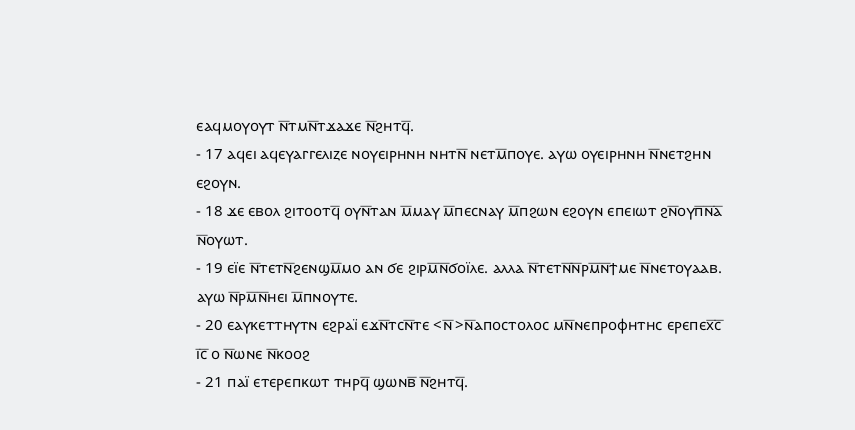ⲉⲁϥⲙⲟⲩⲟⲩⲧ ⲛ̅ⲧⲙⲛ̅ⲧϫⲁϫⲉ ⲛ̅ϩⲏⲧϥ̅.
- 17 ⲁϥⲉⲓ ⲁϥⲉⲩⲁⲅⲅⲉⲗⲓⲍⲉ ⲛⲟⲩⲉⲓⲣⲏⲛⲏ ⲛⲏⲧⲛ̅ ⲛⲉⲧⲙ̅ⲡⲟⲩⲉ. ⲁⲩⲱ ⲟⲩⲉⲓⲣⲏⲛⲏ ⲛ̅ⲛⲉⲧϩⲏⲛ ⲉϩⲟⲩⲛ.
- 18 ϫⲉ ⲉⲃⲟⲗ ϩⲓⲧⲟⲟⲧϥ̅ ⲟⲩⲛ̅ⲧⲁⲛ ⲙ̅ⲙⲁⲩ ⲙ̅ⲡⲉⲥⲛⲁⲩ ⲙ̅ⲡϩⲱⲛ ⲉϩⲟⲩⲛ ⲉⲡⲉⲓⲱⲧ ϩⲛ̅ⲟⲩⲡ̅ⲛ̅ⲁ̅ ⲛ̅ⲟⲩⲱⲧ.
- 19 ⲉⲓ̈ⲉ ⲛ̅ⲧⲉⲧⲛ̅ϩⲉⲛϣⲙ̅ⲙⲟ ⲁⲛ ϭⲉ ϩⲓⲣⲙ̅ⲛ̅ϭⲟⲓ̈ⲗⲉ. ⲁⲗⲗⲁ ⲛ̅ⲧⲉⲧⲛ̅ⲛ̅ⲣⲙ̅ⲛ̅ϯⲙⲉ ⲛ̅ⲛⲉⲧⲟⲩⲁⲁⲃ. ⲁⲩⲱ ⲛ̅ⲣⲙ̅ⲛ̅ⲏⲉⲓ ⲙ̅ⲡⲛⲟⲩⲧⲉ.
- 20 ⲉⲁⲩⲕⲉⲧⲧⲏⲩⲧⲛ ⲉϩⲣⲁⲓ̈ ⲉϫⲛ̅ⲧⲥⲛ̅ⲧⲉ <ⲛ̅>ⲛ̅ⲁⲡⲟⲥⲧⲟⲗⲟⲥ ⲙⲛ̅ⲛⲉⲡⲣⲟⲫⲏⲧⲏⲥ ⲉⲣⲉⲡⲉⲭ̅ⲥ̅ ⲓ̅ⲥ̅ ⲟ ⲛ̅ⲱⲛⲉ ⲛ̅ⲕⲟⲟϩ
- 21 ⲡⲁⲓ̈ ⲉⲧⲉⲣⲉⲡⲕⲱⲧ ⲧⲏⲣϥ̅ ϣⲱⲛⲃ̅ ⲛ̅ϩⲏⲧϥ̅.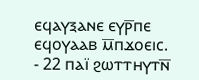ⲉϥⲁⲩⲝⲁⲛⲉ ⲉⲩⲣ̅ⲡⲉ ⲉϥⲟⲩⲁⲁⲃ ⲙ̅ⲡϫⲟⲉⲓⲥ.
- 22 ⲡⲁⲓ̈ ϩⲱⲧⲧⲏⲩⲧⲛ̅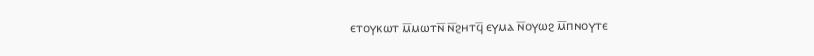ⲉⲧⲟⲩⲕⲱⲧ ⲙ̅ⲙⲱⲧⲛ̅ ⲛ̅ϩⲏⲧϥ̅ ⲉⲩⲙⲁ ⲛ̅ⲟⲩⲱϩ ⲙ̅ⲡⲛⲟⲩⲧⲉ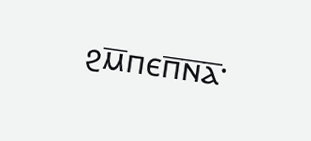ϩⲙ̅ⲡⲉⲡ̅ⲛ̅ⲁ̅·